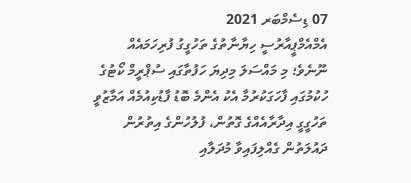07 ޑިސެމްބަރ 2021
އެމްއެމްޕީއާރުސީ ހިޔާނާތުގެ ތަހުގީގު ފުރިހަމައެއް ނޫނެވެ؛ މި މައްސަލަ މިދިޔަ ހަފުތާގައި ސުޕްރީމް ކޯޓުގެ ހުކުމުގައި ފާހަގަކުރުމާ އެކު އެންމެ ބޮޑު ފާޑުކިއުމެއް އަމާޒުވީ ތަހުގީގީ އިދާރާއެއްގެ ގޮތުން، ފުލުހުންގެ އިތުރުން ދައުލަތުން ގެއްލިފައިވާ މުދަލާއި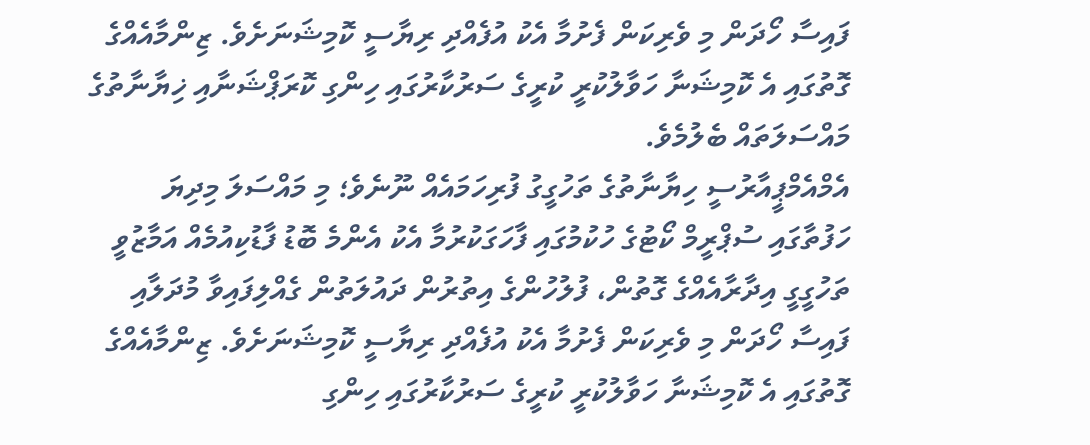ފައިސާ ހޯދަން މި ވެރިކަން ފެށުމާ އެކު އުފެއްދި ރިޔާސީ ކޮމިޝަނަށެވެ. ޒިންމާއެއްގެ ގޮތުގައި އެ ކޮމިޝަނާ ހަވާލުކުރީ ކުރީގެ ސަރުކާރުގައި ހިންގި ކޮރަޕްޝަނާއި ޚިޔާނާތުގެ މައްސަލަތައް ބެލުމެވެ.
އެމްއެމްޕީއާރުސީ ހިޔާނާތުގެ ތަހުގީގު ފުރިހަމައެއް ނޫނެވެ؛ މި މައްސަލަ މިދިޔަ ހަފުތާގައި ސުޕްރީމް ކޯޓުގެ ހުކުމުގައި ފާހަގަކުރުމާ އެކު އެންމެ ބޮޑު ފާޑުކިއުމެއް އަމާޒުވީ ތަހުގީގީ އިދާރާއެއްގެ ގޮތުން، ފުލުހުންގެ އިތުރުން ދައުލަތުން ގެއްލިފައިވާ މުދަލާއި ފައިސާ ހޯދަން މި ވެރިކަން ފެށުމާ އެކު އުފެއްދި ރިޔާސީ ކޮމިޝަނަށެވެ. ޒިންމާއެއްގެ ގޮތުގައި އެ ކޮމިޝަނާ ހަވާލުކުރީ ކުރީގެ ސަރުކާރުގައި ހިންގި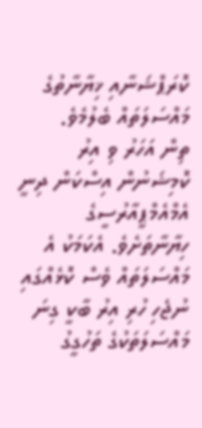ކޮރަޕްޝަނާއި ޚިޔާނާތުގެ މައްސަލަތައް ބެލުމެވެ.
ތިން އަހަރު ވި އިރު ކޮމިޝަނުން އިސްކަން ދިނީ އެމްއެމްޕީއާރުސީގެ ހިޔާނާތަށެވެ. އެކަމަކު އެ މައްސަލަތައް ވެސް ކޮޅެއްގައި ނުޖެހި ހުރި އިރު ބާކީ ގިނަ މައްސަލަތަކުގެ ތަހުގީގު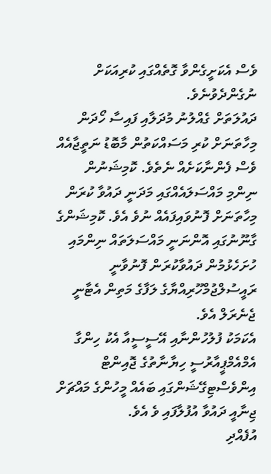ވެސް އެކަށީގެންވާ ގޮތެއްގައި ކުރިއަކަށް ނުގެންދެވުނެވެ.
ދައުލަތަށް ގެއްލުނު މުދަލާއި ފައިސާ ހޯދަން މިހާތަނަށް ކުރި މަސައްކަތުން މާބޮޑު ނަތީޖާއެއް ވެސް ފެންނާކަށެއް ނެތެވެ. ކޮމިޝަނުން ނިންމި މައްސަލައެއްގައި މަދަނީ ދައުވާ ކުރަން މިހާތަނަށް ފޮނުވައިފައެއް ނުވެ އެވެ. ކޮމިޝަންގެ ގާނޫނުގައި އޮންނަނީ މައްސަލަތައް ނިންމައި ހުށަހެޅުމުން ދައުވާކުރަން ފޮނުވާނީ ރައީސުލްޖުމްހޫރިއްޔާގެ ލަފާގެ މަތިން އެޓާނީ ޖެނެރަލް އެވެ.
އެކަމަކު ފުލުހުންނާއި އޭސީސީއާ އެކު ހިންގާ އެމްއެމްޕީއާރުސީ ހިޔާނާތުގެ ޖޮއިންޓް އިންވެސްޓިގޭޝަންގައި ބައެއް މީހުންގެ މައްޗަށް ޖިނާއީ ދައުވާ އުފުލާފައި ވެ އެވެ.
އުފެއްދި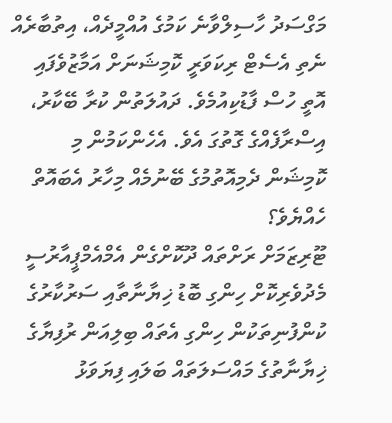މަގްސަދު ހާސިލްވާނެ ކަމުގެ އުއްމީދެއް، އިތުބާރެއް ނެތި އެސެޓް ރިކަވަރީ ކޮމިޝަނަށް އަމާޒުވެފައި އޮތީ ހުސް ފާޑުކިއުމެވެ. ދައުލަތުން ކުރާ ބޭކާރު، އިސްރާފެއްގެ ގޮތުގަ އެވެ. އެހެންކަމުން މި ކޮމިޝަން ދެމިއޮތުމުގެ ބޭނުމެއް މިހާރު އެބައޮތް ހެއްޔެވެ؟
ޓޫރިޒަމަށް ރަށްތައް ދޫކޮށްގެން އެމްއެމްޕީއާރުސީ މެދުވެރިކޮށް ހިންގި ބޮޑު ޚިޔާނާތާއި ސަރުކާރުގެ ކުންފުނިތަކުން ހިންގި އެތައް ބިލިއަން ރުފިޔާގެ ޚިޔާނާތުގެ މައްސަލަތައް ބަލައި ފިޔަވަޅު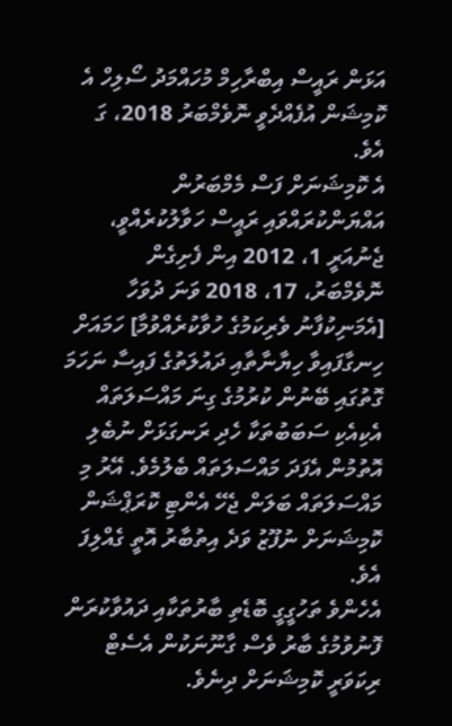އަޅަން ރައީސް އިބްރާހިމް މުހައްމަދު ސޯލިހް އެ ކޮމިޝަން އުފެއްދެވީ ނޮވެމްބަރު 2018، ގަ އެވެ.
އެ ކޮމިޝަނަށް ފަސް މެމްބަރުން އައްޔަންކުރައްވައި ރައީސް ހަވާލުކުރެއްވީ، ޖެނުއަރީ 1، 2012 އިން ފެށިގެން ނޮވެމްބަރު، 17، 2018 ވަނަ ދުވަހާ [އެމަނިކުފާނު ވެރިކަމުގެ ހުވާކުރެއްވުމާ] ހަމައަށް ހިނގާފައިވާ ހިޔާނާތާއި ދައުލަތުގެ ފައިސާ ނަހަމަ ގޮތުގައި ބޭނުން ކުރުމުގެ ގިނަ މައްސަލަތައް އެކިއެކި ސަބަބުތަކާ ހެދި ރަނގަޅަށް ނުބެލި އޮތުމުން އެފަދަ މައްސަލަތައް ބެލުމެވެ. އޭރު މި މައްސަލަތައް ބަލަން ޖެހޭ އެންޓި ކޮރަޕްޝަން ކޮމިޝަނަށް ނުފޫޒު ވަދެ އިތުބާރު އޮތީ ގެއްލިފަ އެވެ.
އެހެންވެ ތަހުގީގީ ބޮޑެތި ބާރުތަކާއި ދައުވާކުރަން ފޮނުވުމުގެ ބާރު ވެސް ގާނޫނަކުން އެސެޓް ރިކަވަރީ ކޮމިޝަނަށް ދިނެވެ.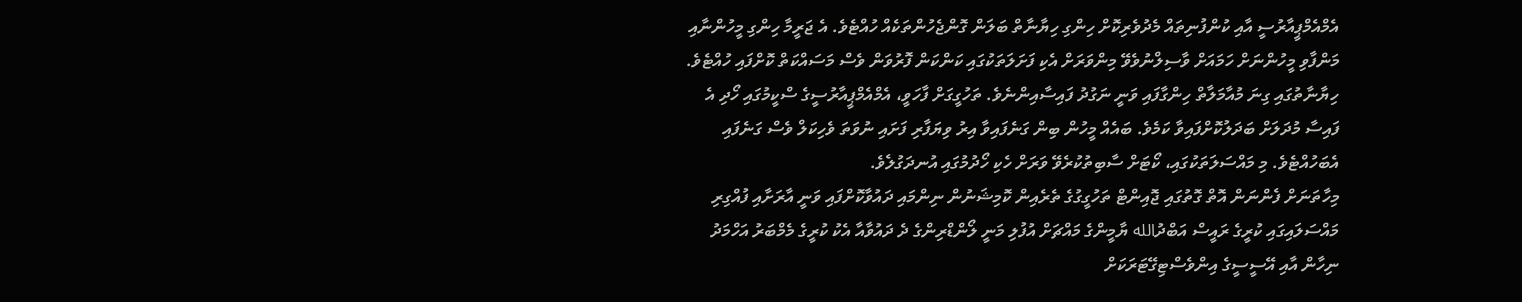އެމްއެމްޕީއާރުސީ އާއި ކުންފުނިތައް މެދުވެރިކޮށް ހިންގި ހިޔާނާތް ބަލަން ގޮންޖެހުންތަކެއް ހުއްޓެވެ. އެ ޖަރީމާ ހިންގި މީހުންނާއި މަންފާވި މީހުންނަށް ހަމައަށް ވާސިލްނުވެވޭ މިންވަރަށް އެކި ފަށަލަތަކުގައި ކަންކަން ފޮރުވަން ވެސް މަސައްކަތް ކޮށްފައި ހުއްޓެވެ.
ހިޔާނާތުގައި ގިނަ މުއާމަލާތް ހިންގާފައި ވަނީ ނަގުދު ފައިސާއިންނެވެ. ތަހުގީގަށް ފާހަވީ، އެމްއެމްޕީއާރުސީގެ ސްކީމުގައި ހޯދި އެ ފައިސާ މުދަލަށް ބަދަލުކޮށްފައިވާ ކަމެވެ. ބައެއް މީހުން ބިން ގަނެފައިވާ އިރު ވިޔަފާރި ފަށައި ނުވަތަ ވެހިކަލް ވެސް ގަނެފައި އެބަހުއްޓެވެ. މި މައްސަލަތަކުގައި، ކޯޓަށް ސާބިތުކުރެވޭ ވަރަށް ހެކި ހޯދުމުގައި އުނދަގުލެވެ.
މިހާތަނަށް ފެންނަން އޮތް ގޮތުގައި ޖޮއިންޓް ތަހުގީގުގެ ތެރެއިން ކޮމިޝަނުން ނިންމައި ދައުވާކޮށްފައި ވަނީ އާރަށާއި ފުއްގިރި މައްސަލައިގައި ކުރީގެ ރައީސް އަބްދުالله ޔާމީންގެ މައްޗަށް އުފުލި މަނީ ލޯންޑްރިންގެ ދެ ދައުވާއާ އެކު ކުރީގެ މެމްބަރު އަހްމަދު ނިހާން އާއި އޭސީސީގެ އިންވެސްޓިގޭޓަރަކަށް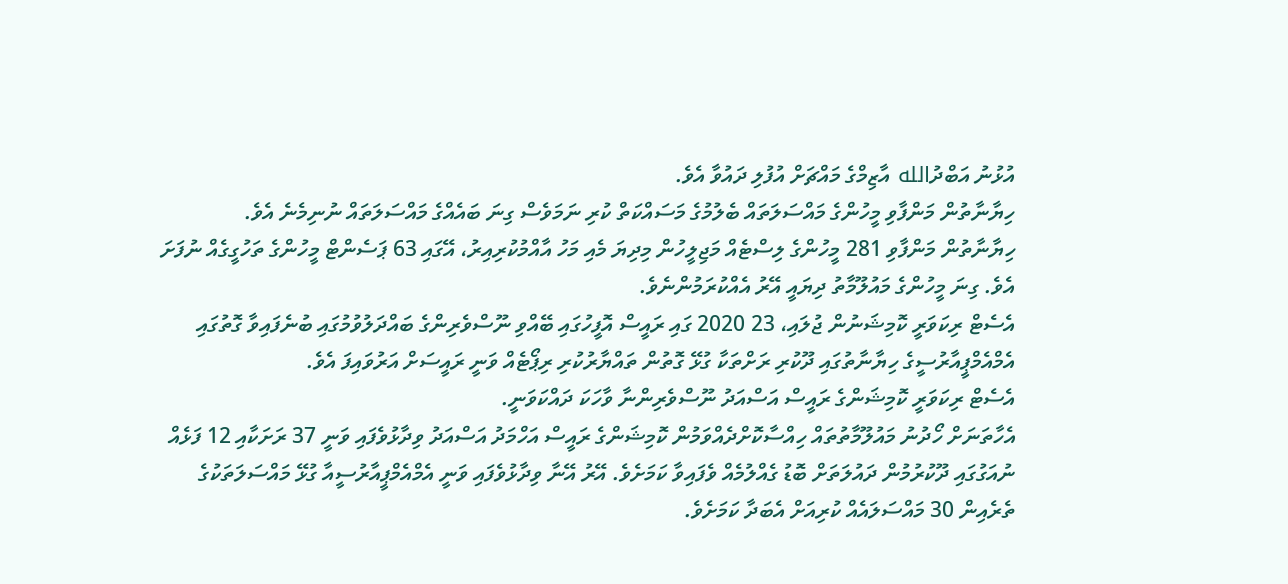އުޅުނު އަބްދުالله އާޒިމްގެ މައްޗަށް އުފުލި ދައުވާ އެވެ.
ހިޔާނާތުން މަންފާވި މީހުންގެ މައްސަލަތައް ބެލުމުގެ މަސައްކަތް ކުރި ނަމަވެސް ގިނަ ބައެއްގެ މައްސަލަތައް ނުނިމެނެ އެވެ.
ހިޔާނާތުން މަންފާވި 281 މީހުންގެ ލިސްޓެއް މަޖިލީހުން މިދިޔަ މެއި މަހު އާއްމުކުރިއިރު، އޭގައި 63 ޕަސެންޓް މީހުންގެ ތަހުގީގެއް ނުފަށަ އެވެ. ގިނަ މީހުންގެ މައުލޫމާތު ދިޔައީ އޭރު އެއްކުރަމުންނެވެ.
އެސެޓް ރިކަވަރީ ކޮމިޝަނުން ޖުލައި، 23 2020 ގައި ރައީސް އޮފީހުގައި ބޭއްވި ނޫސްވެރިންގެ ބައްދަލުވުމުގައި ބުނެފައިވާ ގޮތުގައި އެމްއެމްޕީއާރުސީގެ ހިޔާނާތުގައި ދޫކުރި ރަށްތަކާ ގުޅޭ ގޮތުން ތައްޔާރުކުރި ރިޕޯޓެއް ވަނީ ރައީސަށް އަރުވައިފަ އެވެ.
އެސެޓް ރިކަވަރީ ކޮމިޝަންގެ ރައީސް އަސްއަދު ނޫސްވެރިންނާ ވާހަކަ ދައްކަވަނީ.
އެހާތަނަށް ހޯދުނު މައުލޫމާތުތައް ހިއްސާކޮށްދެއްވަމުން ކޮމިޝަންގެ ރައީސް އަހްމަދު އަސްއަދު ވިދާޅުވެފައި ވަނީ 37 ރަށަކާއި 12 ފަޅެއް ނުއަގުގައި ދޫކުރުމުން ދައުލަތަށް ބޮޑު ގެއްލުމެއް ވެފައިވާ ކަމަށެވެ. އޭރު އޭނާ ވިދާޅުވެފައި ވަނީ އެމްއެމްޕީއާރުސީއާ ގުޅޭ މައްސަލަތަކުގެ ތެރެއިން 30 މައްސަލައެއް ކުރިއަށް އެބަދާ ކަމަށެވެ.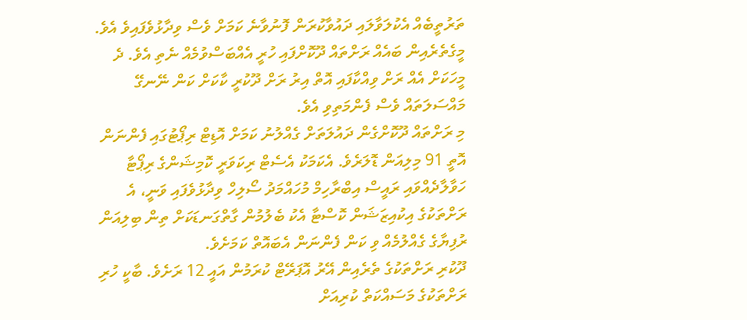ތަރުތީބެއް އެކުލަވާލައި ދައުވާކުރަން ފޮނުވާނެ ކަމަށް ވެސް ވިދާޅުވެފައިވެ އެވެ.
މީގެތެރެއިން ބައެއް ރަށްތައް ދޫކޮށްފައި ހުރީ އެއްބަސްވުމެއް ނެތި އެވެ. ދެ މީހަކަށް އެއް ރަށް ވިއްކާފައި އޮތް އިރު ރަށް ދޫކުރީ ކާކަށް ކަން ނޭނގޭ މައްސަލަތައް ވެސް ފެންމަތިވި އެވެ.
މި ރަށްތައް ދޫކޮށްގެން ދައުލަތަށް ގެއްލުނު ކަމަށް އޮޑިޓް ރިޕޯޓުގައި ފެންނަން އޮތީ 91 މިލިއަން ޑޮލަރެވެ. އެކަމަކު އެސެޓް ރިކަވަރީ ކޮމިޝަންގެ ރިޕޯޓާ ހަވާލާދެއްވައި ރައީސް އިބްރާހިމް މުހައްމަދު ސޯލިހް ވިދާޅުވެފައި ވަނީ، އެ ރަށްތަކުގެ އިކުއިޒަޝަން ކޮސްޓާ އެކު ބެލުމުން ގާތްގަނޑަކަށް ތިން ބިލިއަން ރުފިޔާގެ ގެއްލުމެއް ވި ކަން ފެންނަން އެބައޮތް ކަމަށެވެ.
ދޫކުރި ރަށްތަކުގެ ތެރެއިން އޭރު އޮޕަރޭޓް ކުރަމުން އައީ 12 ރަށެވެ. ބާކީ ހުރި ރަށްތަކުގެ މަސައްކަތް ކުރިއަށް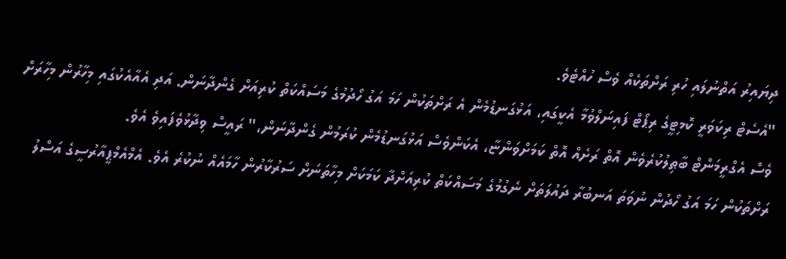ދިޔައިރު އަތްނުލައި ހުރި ރަށްތަކެއް ވެސް ހުއްޓެވެ.
"އެސެޓް ރިކަވަރީ ކޮމިޓީގެ ރިޕޯޓް ފައިނަލްވުމާ އެކީގައި، އަޅުގަނޑުމެން އެ ރަށްތަކުން ހަމަ އަގު ހޯދުމުގެ މަސައްކަތް ކުރިއަށް ގެންދާނަން. އަދި އެއާއެކުގައި މިހާރުން މިހާރަށް ވެސް އެގްރީމަންޓް ބާޠިލުކުރެވެން އޮތް ރަށެއް އޮތް ކަމަށްވަންޏާ، އެކަންވެސް އަޅުގަނޑުމެން ކުރަމުން ގެންދާނަން،" ރައީސް ވިދާޅުވެފައިވެ އެވެ.
ރަށްތަކުން ހަމަ އަގު ހޯދުން ނުވަތަ އަނބުރާ ދައުލަތަށް ނެގުމުގެ މަސައްކަތް ކުރިއަށްދާ ކަމަކަށް މިހާތަނަށް ސަރުކާރުން ހާމައެއް ނުކުރެ އެވެ. އެމްއެމްޕީއާރުސީގެ އަސްލު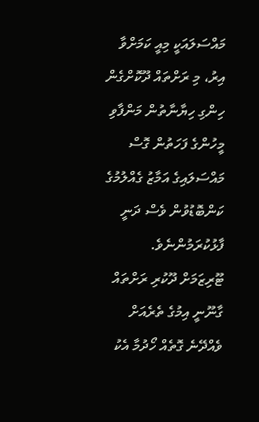މައްސަލައަކީ މިއީ ކަމަށްވާ އިރު، މި ރަށްތައް ދޫކޮށްގެން ހިންގި ހިޔާނާތުން މަންފާވި މީހުންގެ ފަހަތުން ގޮސް މައްސަލައިގެ އަމާޒު ގެއްލުމުގެ ކަންބޮޑުވުން ވެސް ދަނީ ފާޅުކުރަމުންނެވެ.
ޓޫރިޒަމަށް ދޫކުރި ރަށްތައް ގާނޫނީ އިމުގެ ތެރެއަށް ވެއްދޭނެ ގޮތެއް ހޯދުމާ އެކު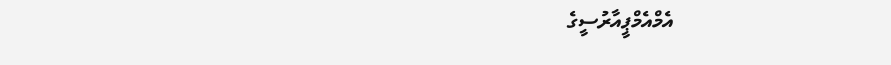އެމްއެމްޕީއާރުސީގެ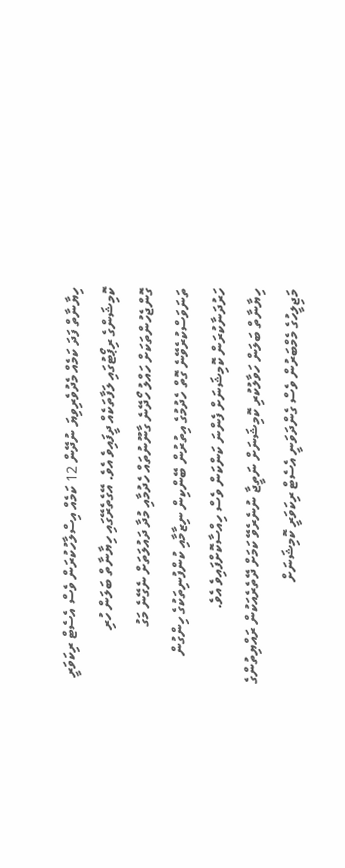ހިޔާނާތް ފަދަ ކަމެއް މެދުވެރިވިޔަ ނުދޭން 12 ކަމެއް އިސްލާހުކުރަން ވެސް އެސެޓް ރިކަވަރީ ކޮމިޝަންގެ ރިޕޯޓުގައި ލަފާތަކެއް ދީފައިވެ އެވެ. އޭގެތެރޭގައި ހިޔާނާތް ބަލަން ހުރި ގޮންޖެހުންތަކަށް ހައްލު ހޯދޭނެ ގާނޫނުތައް ހެދުމާއި މުދާ ދައުލަތަށް ނެގޭނެ މަގު ތަނަވަސްކުރެވޭނެ ގޮތް ހެދުމުގެ އިތުރުން ބޭންކިން ނިޒާމާއި ކުންފުނިތަކުގެ ހިންގުން ހަރުދަނާކުރަން ކޮމިޝަނަށް ފެންނަ ކަންކަން ވެސް ހިއްސާކޮށްފައިވެ އެވެ.
ހިޔާނާތް ބަލަން ހަވާލުކުރި ކޮމިޝަނަށް ނަތީޖާ ނުނެރެވޭ ކަމަށް ދޭތެރެއަކުން ރައްޔިތުންގެ މަޖިލީހުގެ މެމްބަރުން ވެސް ގެންދަވަނީ އެސެޓް ރިކަވަރީ ކޮމިޝަނަށް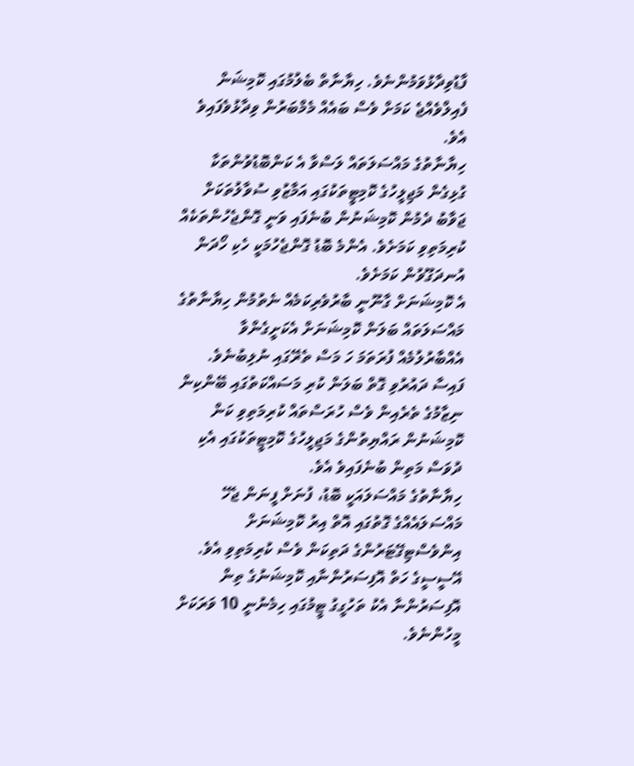ފާޑުވިދާޅުވަމުންނެވެ. ހިޔާނާތް ބެލުމުގައި ކޮމިޝަން ފެއިލްވެއްޖެ ކަމަށް ވެސް ބައެއް މެމްބަރުން ވިދާޅުވެފައިވެ އެވެ.
ހިޔާނާތުގެ މައްސަލަތައް ލަސްވާ އެ ކަންބޮޑުވުންތަކާ ގުޅިގެން މަޖިލީހުގެ ކޮމިޓީތަކުގައި އަމާޒުވި ސުވާލުތަކަށް ޖަވާބު ދެމުން ކޮމިޝަނުން ބުނެފައި ވަނީ ގޮންޖެހުންތަކެއް ކުރިމަތިވި ކަމަށެވެ. އެންމެ ބޮޑު ގޮންޖެހުމަކީ ހެކި ހޯދަން އުނދަގޫވުން ކަމަށެވެ.
އެ ކޮމިޝަނަށް ގާނޫނީ ބާރުވެރިކަމެއް ނެތުމުން ހިޔާނާތުގެ މައްސަލަތައް ބަލަން ކޮމިޝަނަށް އެކަށީގެންވާ އެއްބާރުލުމެއް ފުރަތަމަ ހަ މަސް ތެރޭގައި ނުލިބުނެވެ. ފައިސާ ދައުރުވި ގޮތް ބަލަން ކުރި މަސައްކަތުގައި ބޭންކިން ނިޒާމުގެ ތެރެއިން ވެސް ހުރަސްތައް ކުރިމަތިވި ކަން ކޮމިޝަނުން ރައްޔިތުންގެ މަޖިލީހުގެ ކޮމިޓީތަކުގައި އެކި ދުވަސް މަތިން ބުނެފައިވެ އެވެ.
ހިޔާނާތުގެ މައްސަލައަކީ ބޮޑު، ފުނަށް ފީނަން ޖެހޭ މައްސަލައެއްގެ ގޮތުގައި އޮތް އިރު ކޮމިޝަނަށް އިންވެސްޓިގޭޓަރުންގެ ދަތިކަން ވެސް ކުރިމަތިވި އެވެ. އޭސީސީގެ ހަތް އޮފިސަރުންނާއި ކޮމިޝަނުގެ ތިން އޮފިސަރުންނާ އެކު ތަހުގީގު ޓީމުގައި ހިމެނުނީ 10 ވަރަކަށް މީހުންނެވެ.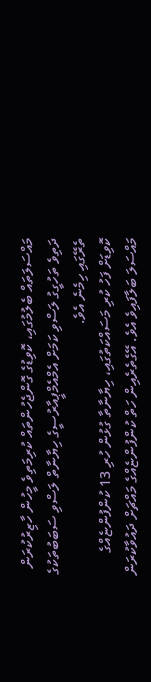މައްސަލަތައް ބެލުމުގައި، ކޮވިޑުގެ ގޮންޖެހުންތައް ކުރިމަތިވެ މީހުން ހާޒިރުކުރަން ދަތިވެ ތަހުގީގު ލަސްވި ކަމަށް އެމްއެމްޕީއާރުސީގެ ހިޔާނާތް ލަސްވި ސަބަބުތަކުގެ ތެރޭގައި ހިމެނެ އެވެ.
ކޮވިޑަށް ފަހު ކުރި މަސައްކަތުގައި، ހިޔާނާތާ ގުޅުން ހުރި 13 ކުންފުންޏެއްގެ މައްސަލަ ބަލާފައިވެ އެވެ. އޭގެތެރެއިން ހަތް ކުންފުންޏެއްގެ މައްޗަށް ދައުވާކުރަން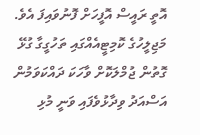އޮތީ ރައީސް އޮފީހަށް ފޮނުވައިފަ އެވެ.
މަޖިލީހުގެ ކޮމިޓީއެއްގައި ތަހުގީގާ ގުޅޭ ގޮތުން ޖުމްލަކޮށް ވާހަކަ ދައްކަވަމުން އަސްއަދު ވިދާޅުވެފައި ވަނީ މުޅި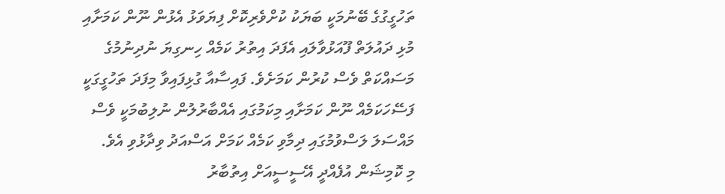ތަހުގީގުގެ ބޭނުމަކީ ބަޔަކު ކުށްވެރިކޮށް ފިޔަވަޅު އެޅުން ނޫން ކަމަށާއި މުޅި ދައުލަތް ފޫއަޅުވާލައި އެފަދަ އިތުރު ކަމެއް ހިނގިޔަ ނުދިނުމުގެ މަސައްކަތް ވެސް ކުރުން ކަމަށެވެ. ފައިސާއާ ގުޅިފައިވާ މިފަދަ ތަހުގީގަކީ ފަސޭހަކަމެއް ނޫން ކަމަށާއި މިކަމުގައި އެއްބާރުލުން ނުލިބުމަކީ ވެސް މައްސަލަ ލަސްވުމުގައި ދިމާވި ކަމެއް ކަމަށް އަސްއަދު ވިދާޅުވި އެވެ.
މި ކޮމިޝަން އުފެއްދީ އޭސީސީއަށް އިތުބާރު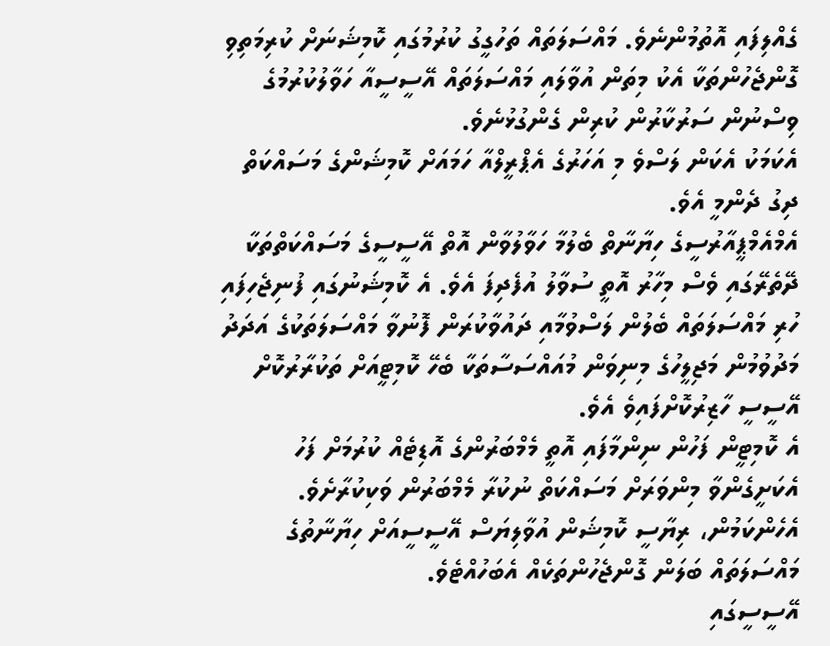ގެއްލިފައި އޮތުމުންނެވެ. މައްސަލަތައް ތަހުގީގު ކުރުމުގައި ކޮމިޝަނަށް ކުރިމަތިވި ގޮންޖެހުންތަކާ އެކު މިތަން އުވާލައި މައްސަލަތައް އޭސީސީއާ ހަވާލުކުރުމުގެ ވިސްނުން ސަރުކާރުން ކުރިން ގެންގުޅުނެވެ.
އެކަމަކު އެކަން ލަސްވެ މި އަހަރުގެ އެޕްރީލްއާ ހަމައަށް ކޮމިޝަންގެ މަސައްކަތް ދިގު ދެންމީ އެވެ.
އެމްއެމްޕީއާރުސީގެ ހިޔާނާތް ބެލުމާ ހަވާލުވާން އޮތް އޭސީސީގެ މަސައްކަތްތަކާ ދޭތެރޭގައި ވެސް މިހާރު އޮތީ ސުވާލު އުފެދިފަ އެވެ. އެ ކޮމިޝަނުގައި ފުނިޖެހިފައި ހުރި މައްސަލަތައް ބެލުން ލަސްވުމާއި ދައުވާކުރަން ފޮނުވާ މައްސަލަތަކުގެ އަދަދު މަދުވުމުން މަޖިލީހުގެ މިނިވަން މުއައްސަސާތަކާ ބެހޭ ކޮމިޓީއަށް ތަކުރާރުކޮށް އޭސީސީ ހާޒިރުކޮށްފައިވެ އެވެ.
އެ ކޮމިޓީން ފަހުން ނިންމާފައި އޮތީ މެމްބަރުންގެ އޮޑިޓެއް ކުރުމަށް ފަހު އެކަށީގެންވާ މިންވަރަށް މަސައްކަތް ނުކުރާ މެމްބަރުން ވަކިކުރާށެވެ. އެހެންކަމުން، ރިޔާސީ ކޮމިޝަން އުވާލިޔަސް އޭސީސީއަށް ހިޔާނާތުގެ މައްސަލަތައް ބަލަން ގޮންޖެހުންތަކެއް އެބަހުއްޓެވެ.
އޭސީސީގައި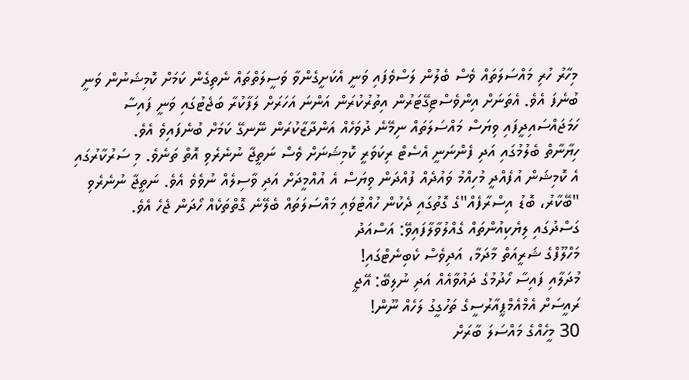މިހާރު ހުރި މައްސަލަތައް ވެސް ބެލުން ލަސްވެފައި ވަނީ އެކަށީގެންވާ ވަސީލަތްތައް ނެތިގެން ކަމަށް ކޮމިޝަނުން ވަނީ ބުނެފަ އެވެ. އެތަނަށް އިންވެސްޓިގޭޓަރުން އިތުރުކުރަން އަންނަ އަހަރަށް ލަފާކުރާ ބަޖެޓުގައި ވަނީ ފައިސާ ހަމަޖައްސައިދީފައި ވިޔަސް މައްސަލަތައް ނިމޭނެ ދުވަހެއް އަންދާޒާކުރަން ނޭނގޭ ކަމަށް ބުނެފައިވެ އެވެ.
ހިޔާނާތް ބެލުމުގައި އަދި ފެންނަނީ އެސެޓް ރިކަވަރީ ކޮމިޝަނަށް ވެސް ނަތީޖާ ނުނެރެވި އޮތް ތަނެވެ. މި ސަރުކާރުގައި އެ ކޮމިޝަން އުފެއްދީ މުހިއްމު ވައުދެއް ފުއްދަން ވިޔަސް އެ އުއްމީދަށް އަދި ވާސިލެއް ނުވެވެ އެވެ. ނަތީޖާ ނުނެރެވި "ބޭކާރު، ބޮޑު އިސްރާފެއް"ގެ ގޮތުގައި ދެކުން ހުއްޓުވައި މައްސަލަތައް ބެލޭނެ ގޮތްތަކެއް ހޯދަން ޖެހެ އެވެ.
ގަސްދުގައި ލިޔެކިއުންތައް ގެއްލުވާލާފައިވޭ: އަސްއަދު
މަހްލޫފްގެ ޝަރީއަތް މާދަމާ، އަދިވެސް ކެބިނެޓްގައި!
މުދަލާއި ފައިސާ ހޯދުމުގެ ދައުވާއެއް އަދި ނުލިބޭ: އޭޖީ
ރައީސަށް އެމްއެމްޕީއާރުސީގެ ތަހުގީގު ލަހެއް ނޫން!
30 މީހެއްގެ މައްސަލަ ބާރަށް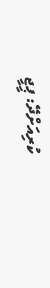ކުރިއަށްދޭ: ޕީޖީ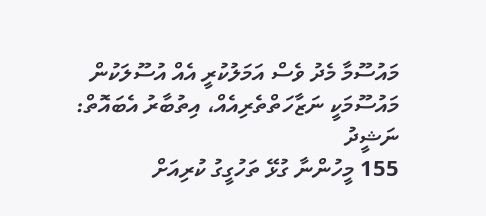މައުސޫމާ މެދު ވެސް އަމަލުކުރީ އެއް އުސޫލަކުން
މައުސޫމަކީ ނަޒާހަތްތެރިއެއް، އިތުބާރު އެބައޮތް: ނަޝީދު
155 މީހުންނާ ގުޅޭ ތަހުގީގު ކުރިއަށް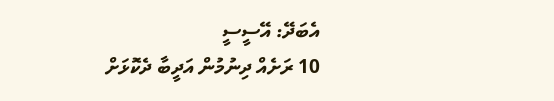އެބަދޭ: އޭސީސީ
10 ރަށެއް ދިނުމުން އަދީބާ ދެކޮޅަށް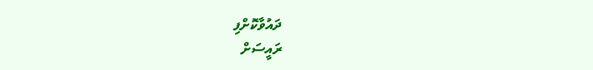ދައުވާކޮށްފި
ރައީސަށް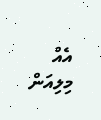އެއް މިލިއަން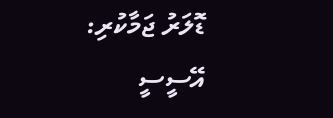ޑޮލަރު ޖަމާކުރި: އޭސީސީ